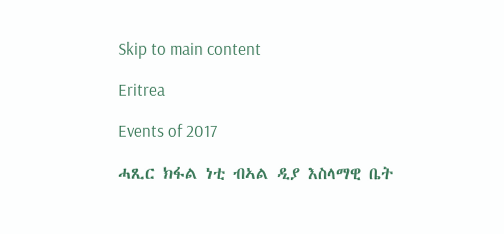Skip to main content

Eritrea

Events of 2017

ሓጺር ክፋል ነቲ ብኣል ዲያ እስላማዊ ቤት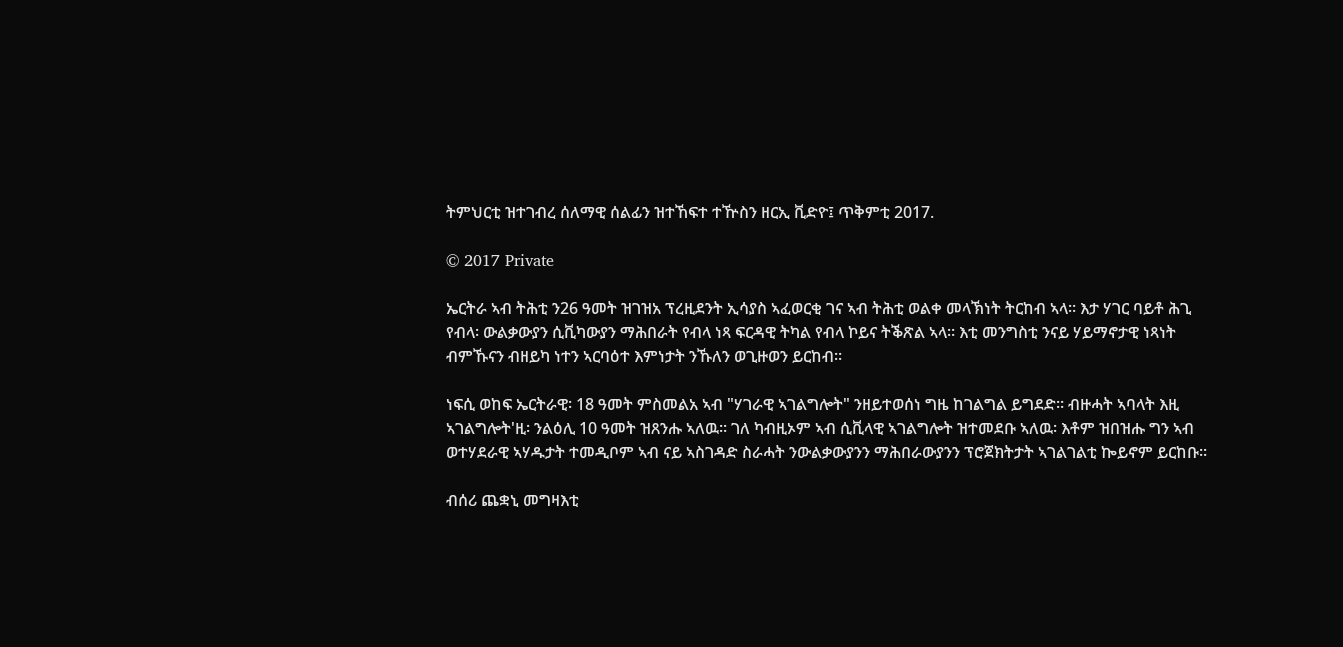ትምህርቲ ዝተገብረ ሰለማዊ ሰልፊን ዝተኸፍተ ተዅስን ዘርኢ ቪድዮ፤ ጥቅምቲ 2017.

© 2017 Private

ኤርትራ ኣብ ትሕቲ ን26 ዓመት ዝገዝአ ፕረዚደንት ኢሳያስ ኣፈወርቂ ገና ኣብ ትሕቲ ወልቀ መላኽነት ትርከብ ኣላ። እታ ሃገር ባይቶ ሕጊ የብላ፡ ውልቃውያን ሲቪካውያን ማሕበራት የብላ ነጻ ፍርዳዊ ትካል የብላ ኮይና ትቕጽል ኣላ። እቲ መንግስቲ ንናይ ሃይማኖታዊ ነጻነት ብምኹናን ብዘይካ ነተን ኣርባዕተ እምነታት ንኹለን ወጊዙወን ይርከብ።

ነፍሲ ወከፍ ኤርትራዊ፡ 18 ዓመት ምስመልአ ኣብ "ሃገራዊ ኣገልግሎት" ንዘይተወሰነ ግዜ ከገልግል ይግደድ። ብዙሓት ኣባላት እዚ ኣገልግሎት'ዚ፡ ንልዕሊ 10 ዓመት ዝጸንሑ ኣለዉ። ገለ ካብዚኦም ኣብ ሲቪላዊ ኣገልግሎት ዝተመደቡ ኣለዉ፡ እቶም ዝበዝሑ ግን ኣብ ወተሃደራዊ ኣሃዱታት ተመዲቦም ኣብ ናይ ኣስገዳድ ስራሓት ንውልቃውያንን ማሕበራውያንን ፕሮጀክትታት ኣገልገልቲ ኰይኖም ይርከቡ።

ብሰሪ ጨቋኒ መግዛእቲ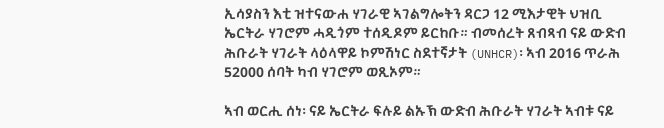ኢሳያስን እቲ ዝተናውሐ ሃገራዊ ኣገልግሎትን ዳርጋ 12 ሚእታዊት ህዝቢ ኤርትራ ሃገሮም ሓዲጎም ተሰዲዶም ይርከቡ። ብመሰረት ጸብጻብ ናይ ውድብ ሕቡራት ሃገራት ላዕላዋይ ኮምሽነር ስደተኛታት (UNHCR)፡ ኣብ 2016 ጥራሕ 52000 ሰባት ካብ ሃገሮም ወጺኦም።

ኣብ ወርሒ ሰነ፡ ናይ ኤርትራ ፍሉይ ልኡኽ ውድብ ሕቡራት ሃገራት ኣብቱ ናይ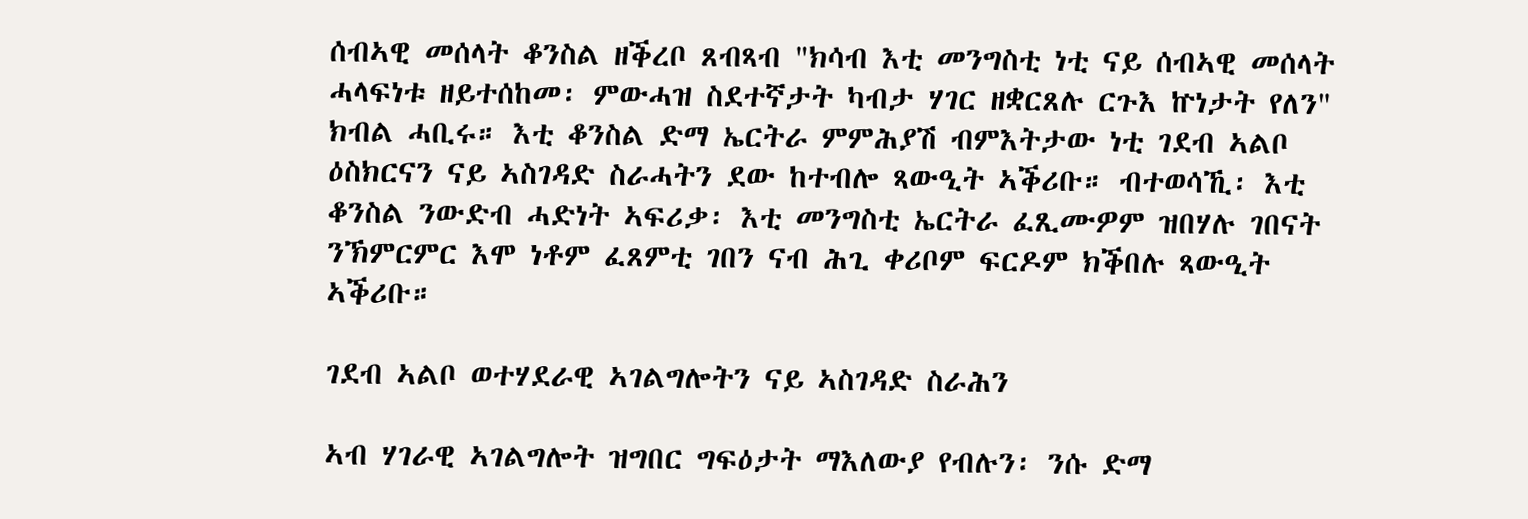ሰብኣዊ መሰላት ቆንስል ዘቕረቦ ጸብጻብ "ክሳብ እቲ መንግስቲ ነቲ ናይ ሰብኣዊ መሰላት ሓላፍነቱ ዘይተሰከመ፡ ምውሓዝ ስደተኛታት ካብታ ሃገር ዘቋርጸሉ ርጉእ ኵነታት የለን" ክብል ሓቢሩ። እቲ ቆንስል ድማ ኤርትራ ምምሕያሽ ብምእትታው ነቲ ገደብ ኣልቦ ዕስክርናን ናይ ኣስገዳድ ስራሓትን ደው ከተብሎ ጻውዒት ኣቕሪቡ። ብተወሳኺ፡ እቲ ቆንስል ንውድብ ሓድነት ኣፍሪቃ፡ እቲ መንግስቲ ኤርትራ ፈጺሙዎም ዝበሃሉ ገበናት ንኽምርምር እሞ ነቶም ፈጸምቲ ገበን ናብ ሕጊ ቀሪቦም ፍርዶም ክቕበሉ ጻውዒት ኣቕሪቡ።

ገደብ ኣልቦ ወተሃደራዊ ኣገልግሎትን ናይ ኣስገዳድ ስራሕን

ኣብ ሃገራዊ ኣገልግሎት ዝግበር ግፍዕታት ማእለውያ የብሉን፡ ንሱ ድማ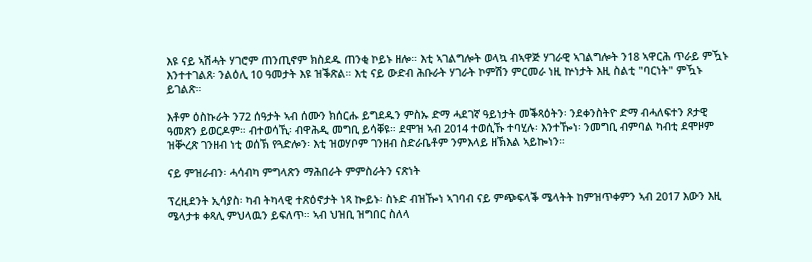እዩ ናይ ኣሽሓት ሃገሮም ጠንጢኖም ክስደዱ ጠንቂ ኮይኑ ዘሎ። እቲ ኣገልግሎት ወላኳ ብኣዋጅ ሃገራዊ ኣገልግሎት ን18 ኣዋርሕ ጥራይ ምዃኑ እንተተገልጸ፡ ንልዕሊ 10 ዓመታት እዩ ዝቕጽል። እቲ ናይ ውድብ ሕቡራት ሃገራት ኮምሽን ምርመራ ነዚ ኵነታት እዚ ስልቲ "ባርነት" ምዃኑ ይገልጽ።

እቶም ዕስኩራት ን72 ሰዓታት ኣብ ሰሙን ክሰርሑ ይግደዱን ምስኡ ድማ ሓደገኛ ዓይነታት መቕጻዕትን፡ ንደቀንስትዮ ድማ ብሓለፍተን ጾታዊ ዓመጽን ይወርዶም። ብተወሳኺ፡ ብዋሕዲ መግቢ ይሳቐዩ። ደሞዝ ኣብ 2014 ተወሲኹ ተባሂሉ፡ እንተዀነ፡ ንመግቢ ብምባል ካብቲ ደሞዞም ዝቝረጽ ገንዘብ ነቲ ወሰኽ የጓድሎን፡ እቲ ዝወሃቦም ገንዘብ ስድራቤቶም ንምእላይ ዘኽእል ኣይኰነን።

ናይ ምዝራብን፡ ሓሳብካ ምግላጽን ማሕበራት ምምስራትን ናጽነት

ፕረዚደንት ኢሳያስ፡ ካብ ትካላዊ ተጽዕኖታት ነጻ ኰይኑ፡ ስኑድ ብዝዀነ ኣገባብ ናይ ምጭፍላቕ ሜላትት ከምዝጥቀምን ኣብ 2017 እውን እዚ ሜላታቱ ቀጻሊ ምህላዉን ይፍለጥ። ኣብ ህዝቢ ዝግበር ስለላ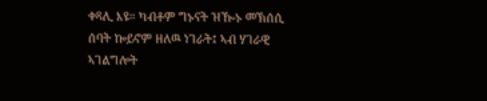ቀጻሊ እዩ። ካብቶም ግኑናት ዝዀኑ መኽሰሲ ሰባት ኰይኖም ዘለዉ ነገራት፤ ኣብ ሃገራዊ ኣገልግሎት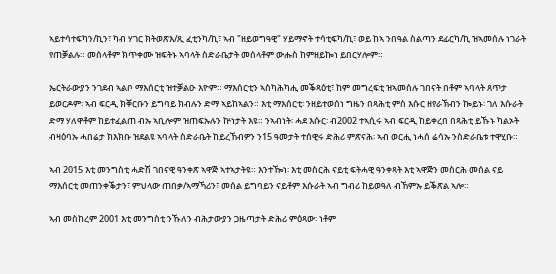ኣይተሳተፍካን/ኪን፣ ካብ ሃገር ክትወጽእ/ጺ ፈቲንካ/ኪ፣ ኣብ "ዘይወግዓዊ" ሃይማኖት ተሳቲፍካ/ኪ፣ ወይ ከኣ ንበዓል ስልጣን ደፊርካ/ኪ ዝኣመሰሉ ነገራት የጠቓልሉ። መሰላቶም ክጥቀሙ ዝፍትኑ ኣባላት ስድራቤታት መሰላቶም ውሑስ ከምዘይኰነ ይበርሃሎም።

ኤርትራውያን ንገደብ ኣልቦ ማእሰርቲ ዝተቓልዑ እዮም። ማእሰርቲን ኣስካሕካሒ መቕጻዕቲ፣ ከም መግረፍቲ ዝኣመሰሉ ገበናት በቶም ኣባላት ጸጥታ ይወርዶም፡ ኣብ ፍርዲ ክቐርቡን ይግባይ ክብሉን ድማ ኣይከኣልን። እቲ ማእሰርቲ፡ ንዘይተወሰነ ግዜን በጻሕቲ ምስ እሱር ዘየራኽብን ኰይኑ፡ ገለ እሱራት ድማ ሃለዋቶም ከይተፈልጠ ብኡ ኣቢሎም ዝጠፍኡሉን ኵነታት እዩ። ንኣብነት፡ ሓደ እሱር፡ ብ2002 ተኣሲሩ ኣብ ፍርዲ ከይቀረበ በጻሕቲ ይኹኑ ካልኦት ብዛዕባኡ ሓበሬታ ክእክቡ ዝደልዩ ኣባላት ስድራቤት ከይረኸብዎን ን15 ዓመታት ተሰዊሩ ድሕሪ ምጽናሕ፡ ኣብ ወርሒ ነሓሰ ሬሳኡ ንስድራቤቱ ተዋሂቡ።

ኣብ 2015 እቲ መንግስቲ ሓድሽ ገበናዊ ዓንቀጽ ኣዋጅ ኣተኣታትዩ። እንተዀነ፡ እቲ መስርሕ ናይቲ ፍትሓዊ ዓንቀጻት እቲ ኣዋጅን መስርሕ መሰል ናይ ማእሰርቲ መጠንቀቕታን፣ ምህላው ጠበቃ/ኣማኻሪን፣ መሰል ይግባይን ናይቶም እሱራት ኣብ ግብሪ ከይወዓለ ብኸምኡ ይቕጽል ኣሎ።

ኣብ መስከረም 2001 እቲ መንግስቲ ንኹለን ብሕታውያን ጋዜጣታት ድሕሪ ምዕጻው፡ ነቶም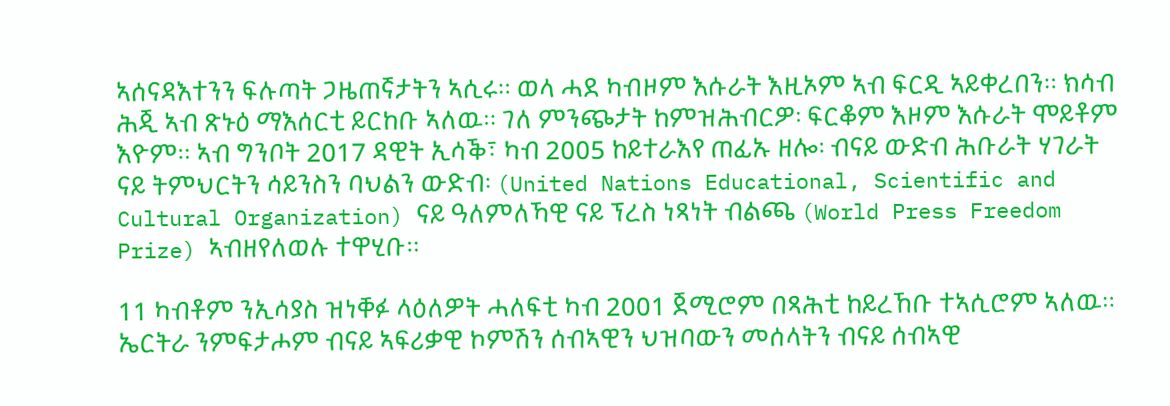ኣሰናዳእተንን ፍሉጣት ጋዜጠኛታትን ኣሲሩ። ወላ ሓደ ካብዞም እሱራት እዚኦም ኣብ ፍርዲ ኣይቀረበን። ክሳብ ሕጂ ኣብ ጽኑዕ ማእሰርቲ ይርከቡ ኣለዉ። ገለ ምንጭታት ከምዝሕብርዎ፡ ፍርቆም እዞም እሱራት ሞይቶም እዮም። ኣብ ግንቦት 2017 ዳዊት ኢሳቕ፣ ካብ 2005 ከይተራእየ ጠፊኡ ዘሎ፡ ብናይ ውድብ ሕቡራት ሃገራት ናይ ትምህርትን ሳይንስን ባህልን ውድብ፡ (United Nations Educational, Scientific and Cultural Organization) ናይ ዓለምለኻዊ ናይ ፕረስ ነጻነት ብልጫ (World Press Freedom Prize) ኣብዘየለወሉ ተዋሂቡ።

11 ካብቶም ንኢሳያስ ዝነቐፉ ላዕለዎት ሓለፍቲ ካብ 2001 ጀሚሮም በጻሕቲ ከይረኸቡ ተኣሲሮም ኣለዉ። ኤርትራ ንምፍታሖም ብናይ ኣፍሪቃዊ ኮምሽን ሰብኣዊን ህዝባውን መሰላትን ብናይ ሰብኣዊ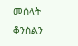መሰላት ቆንስልን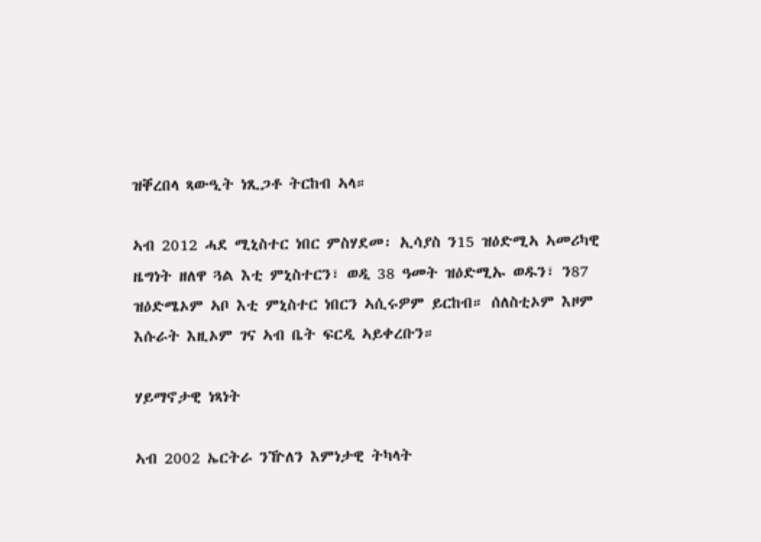ዝቐረበላ ጻውዒት ነጺጋቶ ትርከብ ኣላ።

ኣብ 2012 ሓደ ሚኒስተር ነበር ምስሃደመ፡ ኢሳያስ ን15 ዝዕድሚኣ ኣመሪካዊ ዜግነት ዘለዋ ጓል እቲ ምኒስተርን፣ ወዲ 38 ዓመት ዝዕድሚኡ ወዱን፣ ን87 ዝዕድሜኦም ኣቦ እቲ ምኒስተር ነበርን ኣሲሩዎም ይርከብ። ሰለስቲኦም እዞም እሱራት እዚኦም ገና ኣብ ቤት ፍርዲ ኣይቀረቡን።

ሃይማኖታዊ ነጻነት

ኣብ 2002 ኤርትራ ንዅለን እምነታዊ ትካላት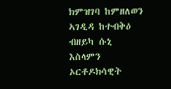ክምዝገባ ከምዘለወን ኣገዲዳ ከተብቅዕ ብዘይካ ሱኒ እስላምን ኦርቶዶክሳዊት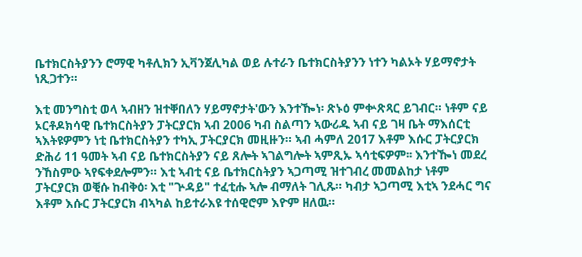ቤተክርስትያንን ሮማዊ ካቶሊክን ኢቫንጀሊካል ወይ ሉተራን ቤተክርስትያንን ነተን ካልኦት ሃይማኖታት ነጺጋተን።

እቲ መንግስቲ ወላ ኣብዘን ዝተቐበለን ሃይማኖታት'ውን እንተዀነ፡ ጽኑዕ ምቍጽጻር ይገብር። ነቶም ናይ ኦርቶዶክሳዊ ቤተክርስትያን ፓትርያርክ ኣብ 2006 ካብ ስልጣን ኣውሪዱ ኣብ ናይ ገዛ ቤት ማእሰርቲ ኣእትዩዎምን ነቲ ቤተክርስትያን ተካኢ ፓትርያርክ መዚዙን። ኣብ ሓምለ 2017 እቶም እሱር ፓትርያርክ ድሕሪ 11 ዓመት ኣብ ናይ ቤተክርስትያን ናይ ጸሎት ኣገልግሎት ኣምጺኡ ኣሳቲፍዎም፡፡ እንተዀነ መደረ ንኸስምዑ ኣየፍቀደሎምን። እቲ ኣብቲ ናይ ቤተክርስትያን ኣጋጣሚ ዝተገብረ መመልከታ ነቶም ፓትርያርክ ወቒሱ ከብቅዕ፡ እቲ "ጕዳይ" ተፈቲሑ ኣሎ ብማለት ገሊጹ። ካብታ ኣጋጣሚ እቲኣ ንደሓር ግና እቶም እሱር ፓትርያርክ ብኣካል ከይተራእዩ ተሰዊሮም እዮም ዘለዉ።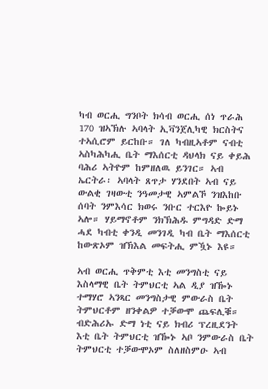ካብ ወርሒ ግንቦት ክሳብ ወርሒ ሰነ ጥራሕ 170 ዝኣኽሉ ኣባላት ኢቫንጀሊካዊ ክርስትና ተኣሲሮም ይርከቡ። ገለ ካብዚኣቶም ናብቲ ኣስካሕካሒ ቤት ማእሰርቲ ዳህላክ ናይ ቀይሕ ባሕሪ ኣትዮም ከምዘለዉ ይንገር። ኣብ ኤርትራ፡ ኣባላት ጸጥታ ሃንደበት ኣብ ናይ ውልቂ ገዛውቲ ንዓመታዊ ኣምልኾ ንዝእከቡ ሰባት ንምእሳር ክወሩ ንቡር ተርእዮ ኰይኑ ኣሎ። ሃይማኖቶም ንክኽሕዱ ምግዳድ ድማ ሓደ ካብቲ ቀንዲ መንገዲ ካብ ቤት ማእሰርቲ ከውጽኦም ዝኽእል መፍትሒ ምዃኑ እዩ።

ኣብ ወርሒ ጥቅምቲ እቲ መንግስቲ ናይ እስላማዊ ቤት ትምህርቲ ኣል ዲያ ዝዀኑ ተማሃሮ ኣንጻር መንግስታዊ ምውራስ ቤት ትምህርቶም ዘንቀልዎ ተቓውሞ ጨፍሊቑ። ብድሕሪኡ ድማ ነቲ ናይ ክብሪ ፕረዚደንት እቲ ቤት ትምህርቲ ዝዀኑ ኣቦ ንምውራስ ቤት ትምህርቲ ተቓውሞኦም ስለዘስምዑ ኣብ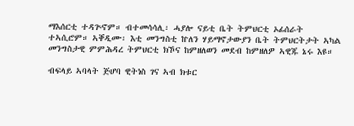ማእሰርቲ ተዳጕኖም። ብተመሳሳሊ፡ ሓያሎ ናይቲ ቤት ትምህርቲ ኦፊሰራት ተኣሲሮም። ኣቐዲሙ፡ እቲ መንግስቲ ኵለን ሃይማኖታውያን ቤት ትምህርትታት ኣካል መንግስታዊ ምምሕዳረ ትምህርቲ ክኾና ከምዘለወን መደብ ከምዘለዎ ኣዊጁ ኔሩ እዩ።

ብፍላይ ኣባላት ጅሆባ ዊትነስ ገና ኣብ ክቱር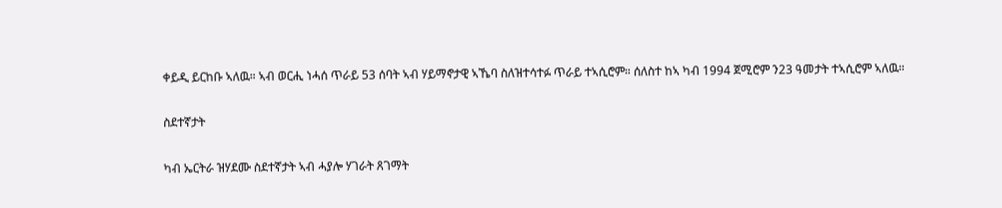ቀይዲ ይርከቡ ኣለዉ። ኣብ ወርሒ ነሓሰ ጥራይ 53 ሰባት ኣብ ሃይማኖታዊ ኣኼባ ስለዝተሳተፉ ጥራይ ተኣሲሮም። ሰለስተ ከኣ ካብ 1994 ጀሚሮም ን23 ዓመታት ተኣሲሮም ኣለዉ።

ስደተኛታት

ካብ ኤርትራ ዝሃደሙ ስደተኛታት ኣብ ሓያሎ ሃገራት ጸገማት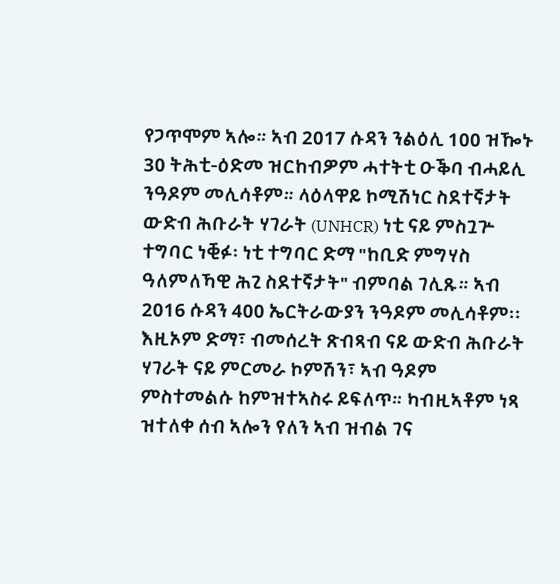የጋጥሞም ኣሎ። ኣብ 2017 ሱዳን ንልዕሊ 100 ዝዀኑ 30 ትሕቲ-ዕድመ ዝርከብዎም ሓተትቲ ዑቕባ ብሓይሊ ንዓዶም መሊሳቶም። ላዕላዋይ ኮሚሽነር ስደተኛታት ውድብ ሕቡራት ሃገራት (UNHCR) ነቲ ናይ ምስጓጕ ተግባር ነቒፉ፡ ነቲ ተግባር ድማ "ከቢድ ምግሃስ ዓለምለኻዊ ሕጊ ስደተኛታት" ብምባል ገሊጹ። ኣብ 2016 ሱዳን 400 ኤርትራውያን ንዓዶም መሊሳቶም፡፡ እዚኦም ድማ፣ ብመሰረት ጽብጻብ ናይ ውድብ ሕቡራት ሃገራት ናይ ምርመራ ኮምሽን፣ ኣብ ዓዶም ምስተመልሱ ከምዝተኣስሩ ይፍለጥ። ካብዚኣቶም ነጻ ዝተለቀ ሰብ ኣሎን የለን ኣብ ዝብል ገና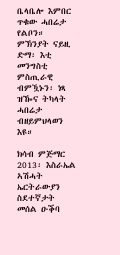ቤላቤሎ እምበር ጥቁው ሓበሬታ የልቦን። ምኽንያት ናይዚ ድማ፡ እቲ መንግስቲ ምስጢራዊ ብምዃኑን፡ ነጻ ዝዀና ትካላት ሓበሬታ ብዘይምህላወን እዩ።

ክሳብ ምጅማር 2013፡ እስራኤል ኣሽሓት ኤርትራውያን ስደተኛታት መሰል ዑቕባ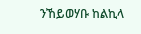ንኸይወሃቡ ከልኪላ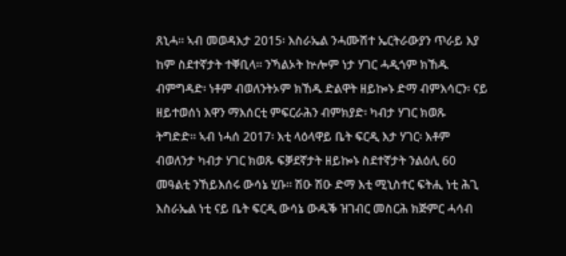ጸኒሓ። ኣብ መወዳእታ 2015፡ እስራኤል ንሓሙሽተ ኤርትራውያን ጥራይ እያ ከም ስደተኛታት ተቐቢላ። ንኻልኦት ኵሎም ነታ ሃገር ሓዲጎም ክኸዱ ብምግዳድ፡ ነቶም ብወለንትኦም ክኸዱ ድልዋት ዘይኰኑ ድማ ብምእሳርን፡ ናይ ዘይተወሰነ እዋን ማእሰርቲ ምፍርራሕን ብምክያድ፡ ካብታ ሃገር ክወጹ ትግድድ። ኣብ ነሓሰ 2017፡ እቲ ላዕላዋይ ቤት ፍርዲ እታ ሃገር፡ እቶም ብወለንታ ካብታ ሃገር ክወጹ ፍቓደኛታት ዘይኰኑ ስደተኛታት ንልዕሊ 60 መዓልቲ ንኸይእሰሩ ውሳኔ ሂቡ። ሽዑ ሽዑ ድማ እቲ ሚኒስተር ፍትሒ ነቲ ሕጊ እስራኤል ነቲ ናይ ቤት ፍርዲ ውሳኔ ውዱቕ ዝገብር መስርሕ ክጅምር ሓሳብ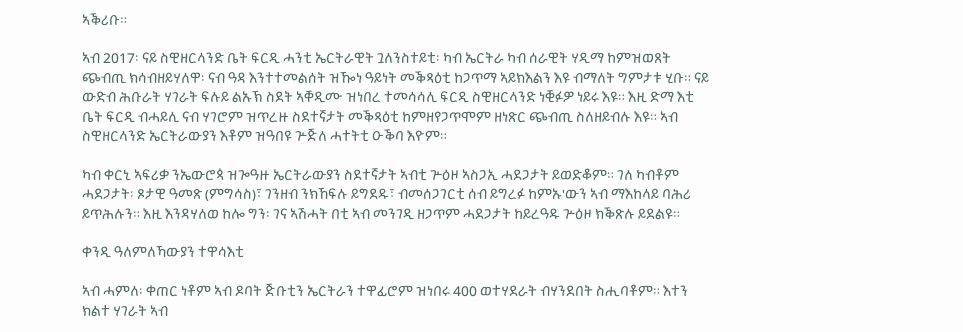ኣቕሪቡ።

ኣብ 2017፡ ናይ ስዊዘርላንድ ቤት ፍርዲ ሓንቲ ኤርትራዊት ጓለንስተይቲ፡ ካብ ኤርትራ ካብ ሰራዊት ሃዲማ ከምዝወጸት ጭብጢ ክሳብዘይሃለዋ፡ ናብ ዓዳ እንተተመልሰት ዝዀነ ዓይነት መቕጻዕቲ ከጋጥማ ኣይክእልን እዩ ብማለት ግምታቱ ሂቡ። ናይ ውድብ ሕቡራት ሃገራት ፍሉይ ልኡኽ ስደት ኣቐዲሙ ዝነበረ ተመሳሳሊ ፍርዲ ስዊዘርላንድ ነቒፉዎ ነይሩ እዩ። እዚ ድማ እቲ ቤት ፍርዲ ብሓይሊ ናብ ሃገሮም ዝጥረዙ ስደተኛታት መቕጻዕቲ ከምዘየጋጥሞም ዘነጽር ጭብጢ ስለዘይብሉ እዩ። ኣብ ስዊዘርላንድ ኤርትራውያን እቶም ዝዓበዩ ጕጅለ ሓተትቲ ዑቕባ እዮም።

ካብ ቀርኒ ኣፍሪቃ ንኤውሮጳ ዝጐዓዙ ኤርትራውያን ስደተኛታት ኣብቲ ጕዕዞ ኣስጋኢ ሓደጋታት ይወድቆም። ገለ ካብቶም ሓደጋታት፡ ጾታዊ ዓመጽ (ምግሳስ)፣ ገንዘብ ንክኸፍሉ ይግደዱ፣ ብመሰጋገርቲ ሰብ ይግረፉ ከምኡ'ውን ኣብ ማእከላይ ባሕሪ ይጥሕሉን። እዚ እንዳሃለወ ከሎ ግን፡ ገና ኣሽሓት በቲ ኣብ መንገዲ ዘጋጥም ሓደጋታት ከይረዓዱ ጕዕዞ ክቕጽሉ ይደልዩ።

ቀንዲ ዓለምለኻውያን ተዋሳእቲ

ኣብ ሓምለ፡ ቀጠር ነቶም ኣብ ዶባት ጅቡቲን ኤርትራን ተዋፊሮም ዝነበሩ 400 ወተሃደራት ብሃንደበት ስሒባቶም። እተን ክልተ ሃገራት ኣብ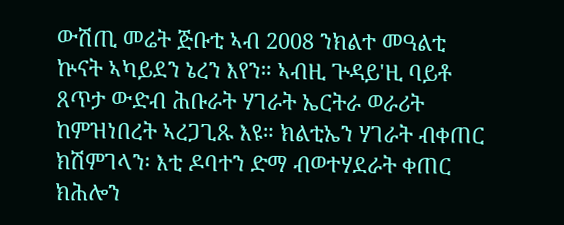ውሽጢ መሬት ጅቡቲ ኣብ 2008 ንክልተ መዓልቲ ኵናት ኣካይደን ኔረን እየን። ኣብዚ ጕዳይ'ዚ ባይቶ ጸጥታ ውድብ ሕቡራት ሃገራት ኤርትራ ወራሪት ከምዝነበረት ኣረጋጊጹ እዩ። ክልቲኤን ሃገራት ብቀጠር ክሽምገላን፡ እቲ ዶባተን ድማ ብወተሃደራት ቀጠር ክሕሎን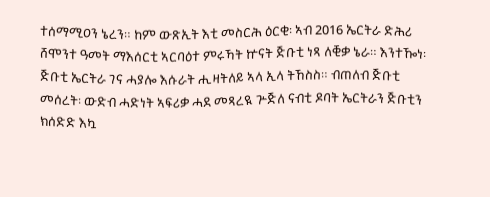ተሰማሚዐን ኔረን። ከም ውጽኢት እቲ መስርሕ ዕርቂ፡ ኣብ 2016 ኤርትራ ድሕሪ ሸሞንተ ዓመት ማእሰርቲ ኣርባዕተ ምሩኻት ኵናት ጅቡቲ ነጻ ለቒቃ ኔራ። እንተዀነ፡ ጅቡቲ ኤርትራ ገና ሓያሎ እሱራት ሒዛትለይ ኣላ ኢላ ትኸስስ። ብጠለብ ጅቡቲ መሰረት፡ ውድብ ሓድነት ኣፍሪቃ ሓደ መጻረዪ ጕጅለ ናብቲ ዶባት ኤርትራን ጅቡቲን ክሰድድ እኳ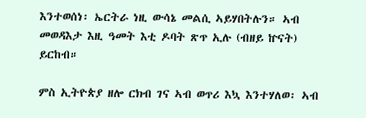እንተወሰነ፡ ኤርትራ ነዚ ውሳኔ መልሲ ኣይሃበትሉን። ኣብ መወዳእታ እዚ ዓመት እቲ ዶባት ጽጥ ኢሉ (ብዘይ ኵናት) ይርከብ።

ምስ ኢትዮጵያ ዘሎ ርክብ ገና ኣብ ወጥሪ እኳ እንተሃለወ፡ ኣብ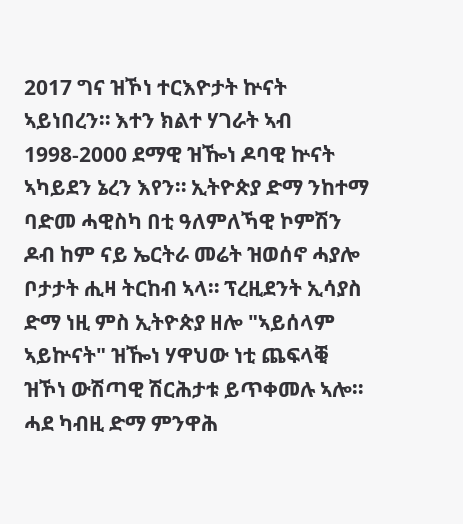2017 ግና ዝኾነ ተርእዮታት ኵናት ኣይነበረን። እተን ክልተ ሃገራት ኣብ 1998-2000 ደማዊ ዝዀነ ዶባዊ ኵናት ኣካይደን ኔረን እየን። ኢትዮጵያ ድማ ንከተማ ባድመ ሓዊስካ በቲ ዓለምለኻዊ ኮምሽን ዶብ ከም ናይ ኤርትራ መሬት ዝወሰኖ ሓያሎ ቦታታት ሒዛ ትርከብ ኣላ። ፕረዚደንት ኢሳያስ ድማ ነዚ ምስ ኢትዮጵያ ዘሎ "ኣይሰላም ኣይኵናት" ዝዀነ ሃዋህው ነቲ ጨፍላቒ ዝኾነ ውሽጣዊ ሽርሕታቱ ይጥቀመሉ ኣሎ። ሓደ ካብዚ ድማ ምንዋሕ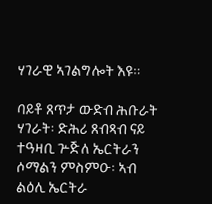ሃገራዊ ኣገልግሎት እዩ።

ባይቶ ጸጥታ ውድብ ሕቡራት ሃገራት፡ ድሕሪ ጸብጻብ ናይ ተዓዛቢ ጕጅለ ኤርትራን ሶማልን ምስምዑ፡ ኣብ ልዕሊ ኤርትራ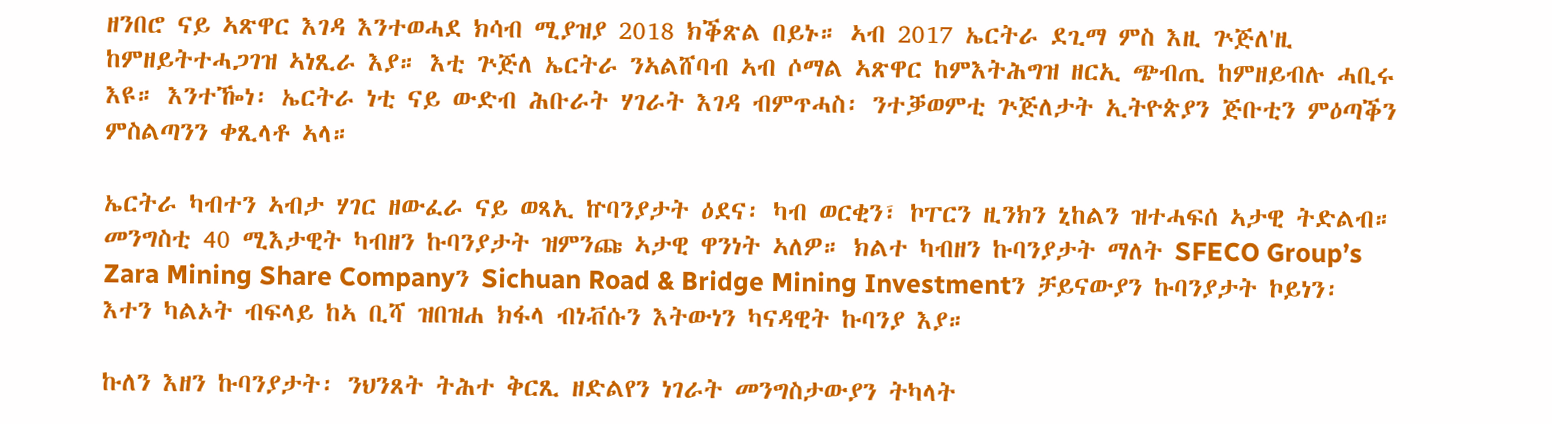ዘንበሮ ናይ ኣጽዋር እገዳ እንተወሓደ ክሳብ ሚያዝያ 2018 ክቕጽል በይኑ። ኣብ 2017 ኤርትራ ደጊማ ምስ እዚ ጕጅለ'ዚ ከምዘይትተሓጋገዝ ኣነጺራ እያ። እቲ ጕጅለ ኤርትራ ንኣልሸባብ ኣብ ሶማል ኣጽዋር ከምእትሕግዝ ዘርኢ ጭብጢ ከምዘይብሉ ሓቢሩ እዩ። እንተዀነ፡ ኤርትራ ነቲ ናይ ውድብ ሕቡራት ሃገራት እገዳ ብምጥሓስ፡ ንተቓወምቲ ጕጅለታት ኢትዮጵያን ጅቡቲን ምዕጣቕን ምስልጣንን ቀጺላቶ ኣላ።

ኤርትራ ካብተን ኣብታ ሃገር ዘውፈራ ናይ ወጻኢ ኵባንያታት ዕደና፡ ካብ ወርቂን፣ ኮፐርን ዚንክን ኒከልን ዝተሓፍሰ ኣታዊ ትድልብ። መንግስቲ 40 ሚእታዊት ካብዘን ኩባንያታት ዝምንጩ ኣታዊ ዋንነት ኣለዎ። ክልተ ካብዘን ኩባንያታት ማለት SFECO Group’s Zara Mining Share Companyን Sichuan Road & Bridge Mining Investmentን ቻይናውያን ኩባንያታት ኮይነን፡ እተን ካልኦት ብፍላይ ከኣ ቢሻ ዝበዝሐ ክፋላ ብነቭሱን እትውነን ካናዳዊት ኩባንያ እያ።

ኩለን እዘን ኩባንያታት፡ ንህንጸት ትሕተ ቅርጺ ዘድልየን ነገራት መንግስታውያን ትካላት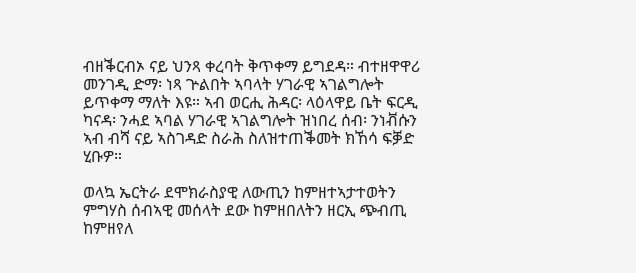ብዘቕርብኦ ናይ ህንጻ ቀረባት ቅጥቀማ ይግደዳ። ብተዘዋዋሪ መንገዲ ድማ፡ ነጻ ጕልበት ኣባላት ሃገራዊ ኣገልግሎት ይጥቀማ ማለት እዩ። ኣብ ወርሒ ሕዳር፡ ላዕላዋይ ቤት ፍርዲ ካናዳ፡ ንሓደ ኣባል ሃገራዊ ኣገልግሎት ዝነበረ ሰብ፡ ንነቭሱን ኣብ ብሻ ናይ ኣስገዳድ ስራሕ ስለዝተጠቕመት ክኸሳ ፍቓድ ሂቡዎ።

ወላኳ ኤርትራ ደሞክራስያዊ ለውጢን ከምዘተኣታተወትን ምግሃስ ሰብኣዊ መሰላት ደው ከምዘበለትን ዘርኢ ጭብጢ ከምዘየለ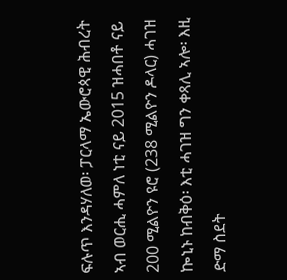ፍሉጥ እንዳሃለወ፡ ፓርላማ ኤውሮጳዊ ሕብረት ኣብ ወርሒ ሓምለ ነቲ ናይ 2015 ዝሓበቶ ናይ 200 ሚልዮን ዩሮ (238 ሚልዮን ዶላር) ሓገዝ ኰኒኑ ከብቅዕ፡ እቲ ሓገዝ ግን ቀጻሊ ኣሎ፡ እዚ ድማ ስደት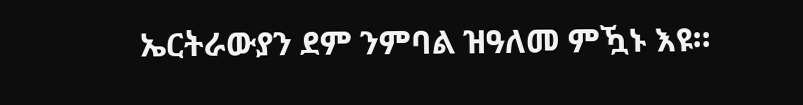ኤርትራውያን ደም ንምባል ዝዓለመ ምዃኑ እዩ።